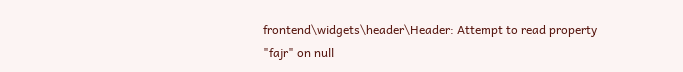frontend\widgets\header\Header: Attempt to read property "fajr" on null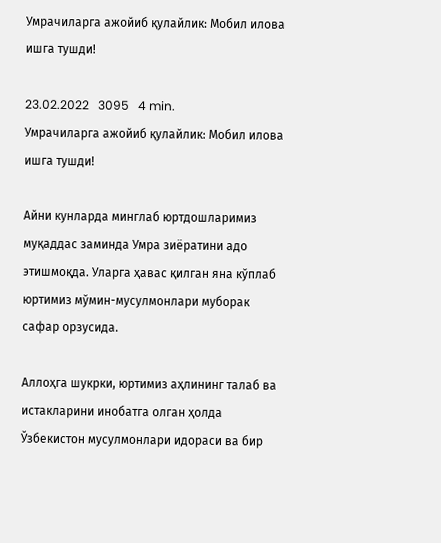Умрачиларга ажойиб қулайлик: Мобил илова ишга тушди!

23.02.2022   3095   4 min.
Умрачиларга ажойиб қулайлик: Мобил илова ишга тушди!

Айни кунларда минглаб юртдошларимиз муқаддас заминда Умра зиёратини адо этишмоқда. Уларга ҳавас қилган яна кўплаб юртимиз мўмин-мусулмонлари муборак сафар орзусида.

Аллоҳга шукрки, юртимиз аҳлининг талаб ва истакларини инобатга олган ҳолда Ўзбекистон мусулмонлари идораси ва бир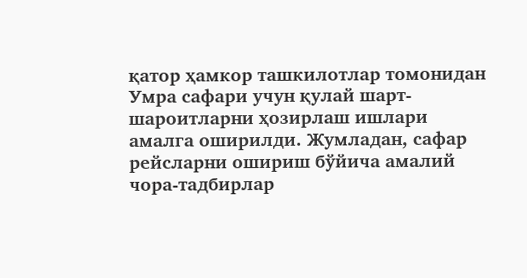қатор ҳамкор ташкилотлар томонидан Умра сафари учун қулай шарт-шароитларни ҳозирлаш ишлари амалга оширилди. Жумладан, сафар рейсларни ошириш бўйича амалий чора-тадбирлар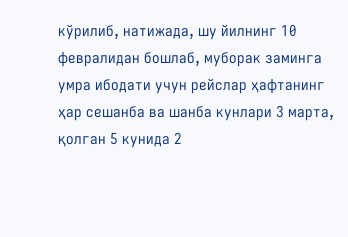кўрилиб, натижада, шу йилнинг 10 февралидан бошлаб, муборак заминга умра ибодати учун рейслар ҳафтанинг ҳар сешанба ва шанба кунлари 3 марта, қолган 5 кунида 2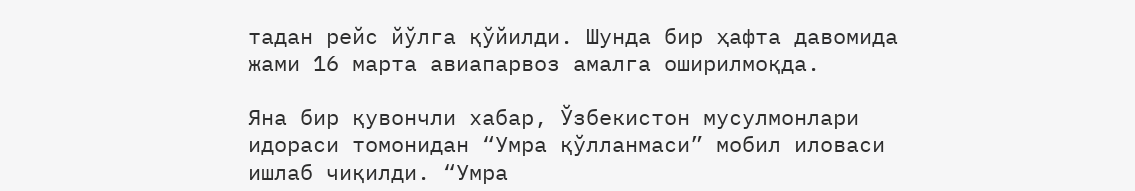тадан рейс йўлга қўйилди. Шунда бир ҳафта давомида жами 16 марта авиапарвоз амалга оширилмоқда.

Яна бир қувончли хабар, Ўзбекистон мусулмонлари идораси томонидан “Умра қўлланмаси” мобил иловаси ишлаб чиқилди. “Умра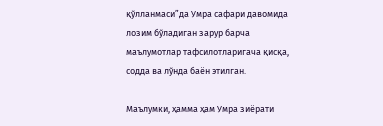қўлланмаси”да Умра сафари давомида лозим бўладиган зарур барча маълумотлар тафсилотларигача қисқа, содда ва лўнда баён этилган.

Маълумки, ҳамма ҳам Умра зиёрати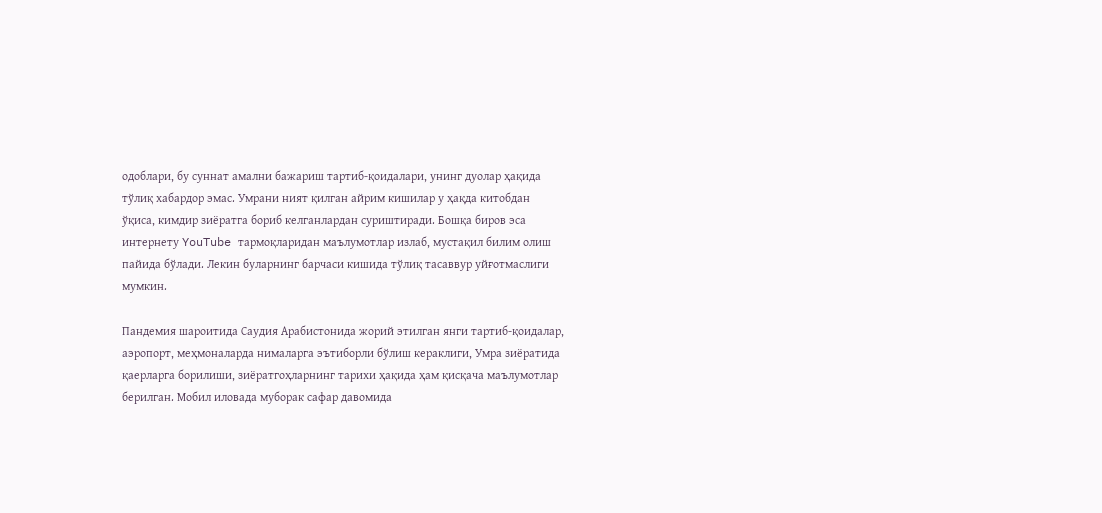одоблари, бу суннат амални бажариш тартиб-қоидалари, унинг дуолар ҳақида тўлиқ хабардор эмас. Умрани ният қилган айрим кишилар у ҳақда китобдан ўқиса, кимдир зиёратга бориб келганлардан суриштиради. Бошқа биров эса интернету YouTube тармоқларидан маълумотлар излаб, мустақил билим олиш пайида бўлади. Лекин буларнинг барчаси кишида тўлиқ тасаввур уйғотмаслиги мумкин.

Пандемия шароитида Саудия Арабистонида жорий этилган янги тартиб-қоидалар, аэропорт, меҳмоналарда нималарга эътиборли бўлиш кераклиги, Умра зиёратида қаерларга борилиши, зиёратгоҳларнинг тарихи ҳақида ҳам қисқача маълумотлар берилган. Мобил иловада муборак сафар давомида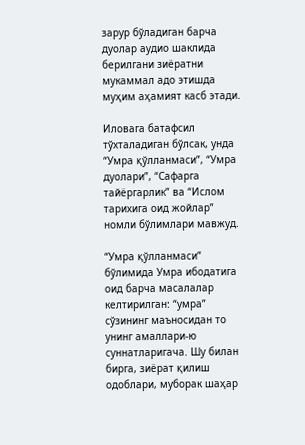зарур бўладиган барча дуолар аудио шаклида берилгани зиёратни мукаммал адо этишда муҳим аҳамият касб этади.

Иловага батафсил тўхталадиган бўлсак, унда “Умра қўлланмаси”, “Умра дуолари”, “Сафарга тайёргарлик” ва “Ислом тарихига оид жойлар” номли бўлимлари мавжуд.

“Умра қўлланмаси” бўлимида Умра ибодатига оид барча масалалар келтирилган: “умра” сўзининг маъносидан то унинг амаллари-ю суннатларигача. Шу билан бирга, зиёрат қилиш одоблари, муборак шаҳар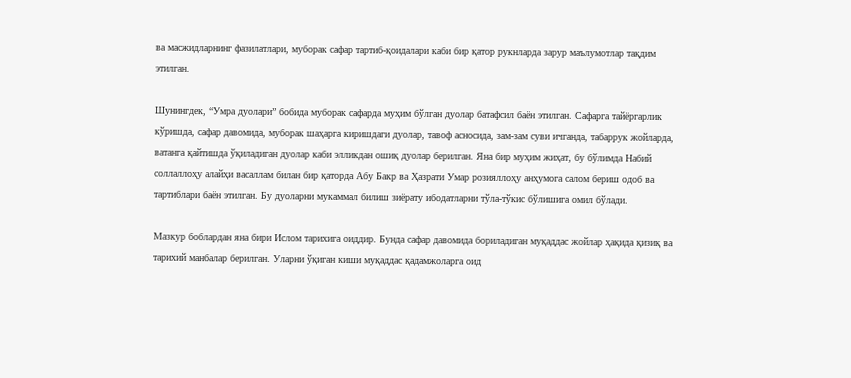ва масжидларнинг фазилатлари, муборак сафар тартиб-қоидалари каби бир қатор рукнларда зарур маълумотлар тақдим этилган.

Шунингдек, “Умра дуолари” бобида муборак сафарда муҳим бўлган дуолар батафсил баён этилган. Сафарга тайёргарлик кўришда, сафар давомида, муборак шаҳарга киришдаги дуолар, тавоф асносида, зам-зам суви ичганда, табаррук жойларда, ватанга қайтишда ўқиладиган дуолар каби элликдан ошиқ дуолар берилган. Яна бир муҳим жиҳат, бу бўлимда Набий соллаллоҳу алайҳи васаллам билан бир қаторда Абу Бакр ва Ҳазрати Умар розияллоҳу анҳумога салом бериш одоб ва тартиблари баён этилган. Бу дуоларни мукаммал билиш зиёрату ибодатларни тўла-тўкис бўлишига омил бўлади.

Мазкур боблардан яна бири Ислом тарихига оиддир. Бунда сафар давомида бориладиган муқаддас жойлар ҳақида қизиқ ва тарихий манбалар берилган. Уларни ўқиган киши муқаддас қадамжоларга оид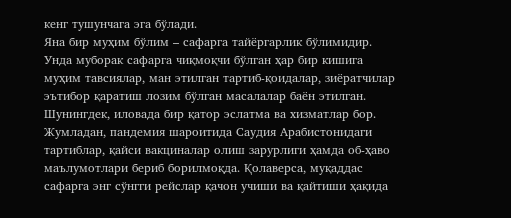кенг тушунчага эга бўлади.
Яна бир муҳим бўлим – сафарга тайёргарлик бўлимидир. Унда муборак сафарга чиқмоқчи бўлган ҳар бир кишига муҳим тавсиялар, ман этилган тартиб-қоидалар, зиёратчилар эътибор қаратиш лозим бўлган масалалар баён этилган.
Шунингдек, иловада бир қатор эслатма ва хизматлар бор. Жумладан, пандемия шароитида Саудия Арабистонидаги тартиблар, қайси вакциналар олиш зарурлиги ҳамда об-ҳаво маълумотлари бериб борилмоқда. Қолаверса, муқаддас сафарга энг сўнгги рейслар қачон учиши ва қайтиши ҳақида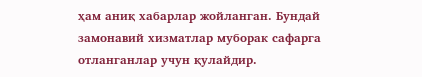ҳам аниқ хабарлар жойланган. Бундай замонавий хизматлар муборак сафарга отланганлар учун қулайдир.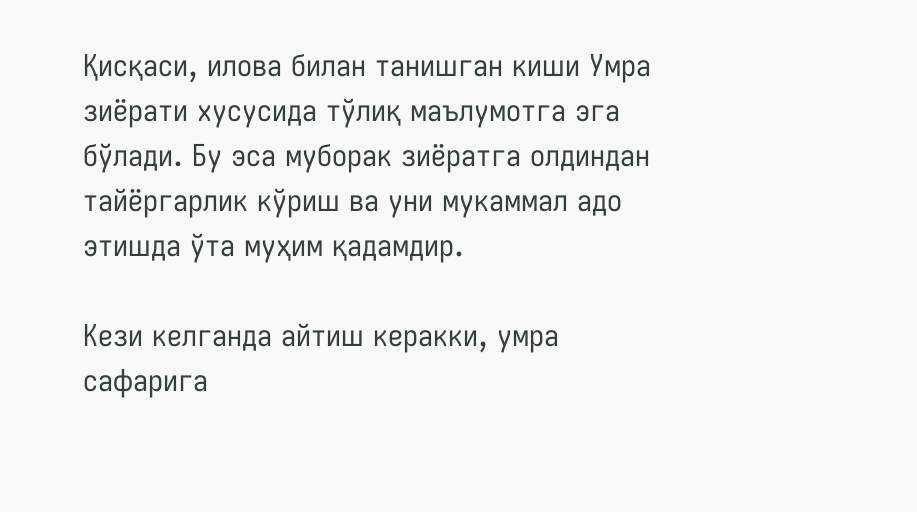Қисқаси, илова билан танишган киши Умра зиёрати хусусида тўлиқ маълумотга эга бўлади. Бу эса муборак зиёратга олдиндан тайёргарлик кўриш ва уни мукаммал адо этишда ўта муҳим қадамдир.

Кези келганда айтиш керакки, умра сафарига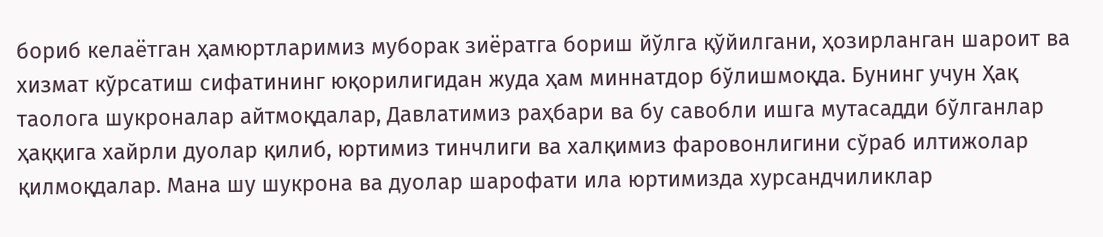бориб келаётган ҳамюртларимиз муборак зиёратга бориш йўлга қўйилгани, ҳозирланган шароит ва хизмат кўрсатиш сифатининг юқорилигидан жуда ҳам миннатдор бўлишмоқда. Бунинг учун Ҳақ таолога шукроналар айтмоқдалар, Давлатимиз раҳбари ва бу савобли ишга мутасадди бўлганлар ҳаққига хайрли дуолар қилиб, юртимиз тинчлиги ва халқимиз фаровонлигини сўраб илтижолар қилмоқдалар. Мана шу шукрона ва дуолар шарофати ила юртимизда хурсандчиликлар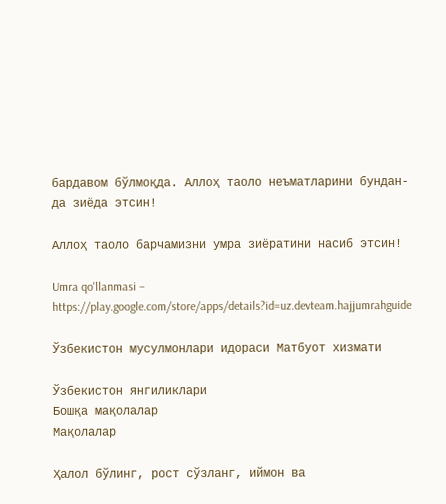бардавом бўлмоқда. Аллоҳ таоло неъматларини бундан-да зиёда этсин!

Аллоҳ таоло барчамизни умра зиёратини насиб этсин!

Umra qo'llanmasi – https://play.google.com/store/apps/details?id=uz.devteam.hajjumrahguide

Ўзбекистон мусулмонлари идораси Матбуот хизмати

Ўзбекистон янгиликлари
Бошқа мақолалар
Мақолалар

Ҳалол бўлинг, рост сўзланг, иймон ва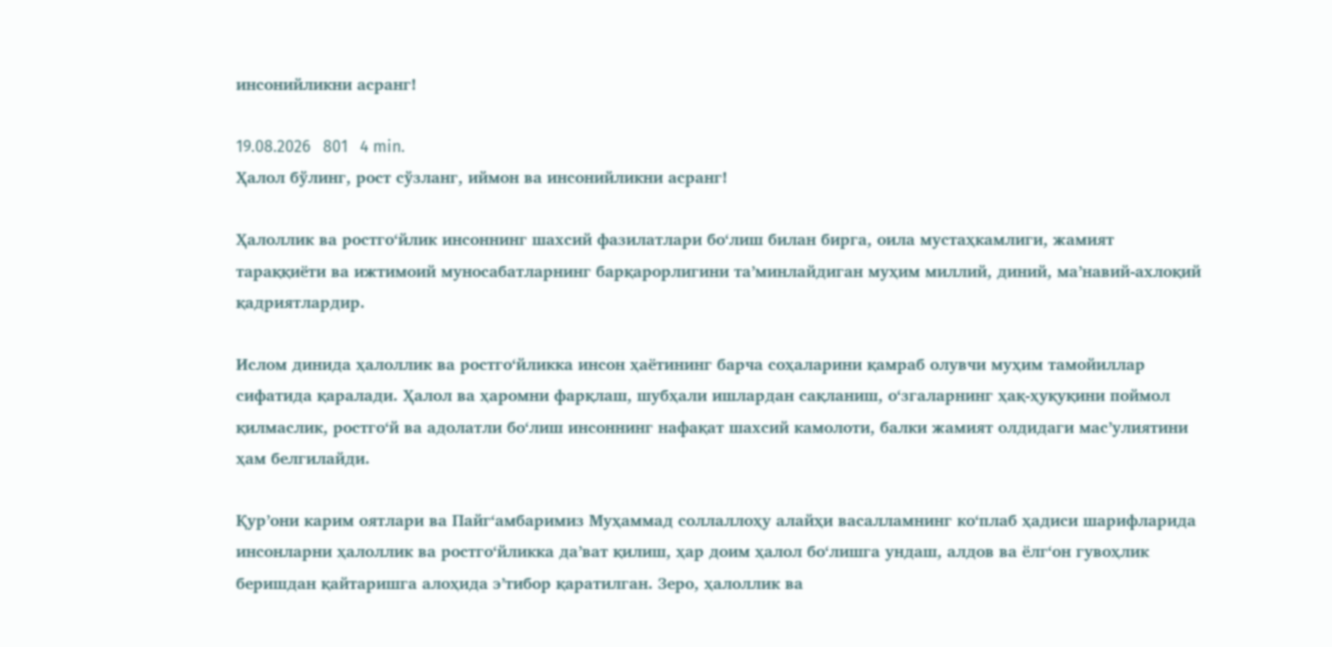инсонийликни асранг!

19.08.2026   801   4 min.
Ҳалол бўлинг, рост сўзланг, иймон ва инсонийликни асранг!

Ҳалоллик ва ростго‘йлик инсоннинг шахсий фазилатлари бо‘лиш билан бирга, оила мустаҳкамлиги, жамият тараққиёти ва ижтимоий муносабатларнинг барқарорлигини та’минлайдиган муҳим миллий, диний, ма’навий-ахлоқий қадриятлардир.

Ислом динида ҳалоллик ва ростго‘йликка инсон ҳаётининг барча соҳаларини қамраб олувчи муҳим тамойиллар сифатида қаралади. Ҳалол ва ҳаромни фарқлаш, шубҳали ишлардан сақланиш, о‘згаларнинг ҳақ-ҳуқуқини поймол қилмаслик, ростго‘й ва адолатли бо‘лиш инсоннинг нафақат шахсий камолоти, балки жамият олдидаги мас’улиятини ҳам белгилайди.

Қур’они карим оятлари ва Пайг‘амбаримиз Муҳаммад соллаллоҳу алайҳи васалламнинг ко‘плаб ҳадиси шарифларида инсонларни ҳалоллик ва ростго‘йликка да’ват қилиш, ҳар доим ҳалол бо‘лишга ундаш, алдов ва ёлг‘он гувоҳлик беришдан қайтаришга алоҳида э’тибор қаратилган. Зеро, ҳалоллик ва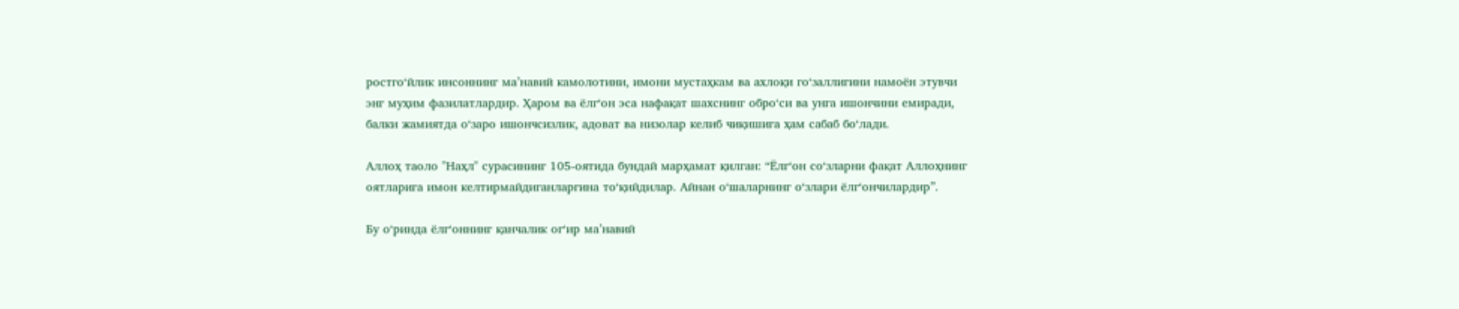ростго‘йлик инсоннинг ма’навий камолотини, имони мустаҳкам ва ахлоқи го‘заллигини намоён этувчи энг муҳим фазилатлардир. Ҳаром ва ёлг‘он эса нафақат шахснинг обро‘си ва унга ишончини емиради, балки жамиятда о‘заро ишончсизлик, адоват ва низолар келиб чиқишига ҳам сабаб бо‘лади.

Аллоҳ таоло "Наҳл" сурасининг 105-оятида бундай марҳамат қилган: “Ёлг‘он со‘зларни фақат Аллоҳнинг оятларига имон келтирмайдиганларгина то‘қийдилар. Айнан о‘шаларнинг о‘злари ёлг‘ончилардир”.

Бу о‘ринда ёлг‘оннинг қанчалик ог‘ир ма’навий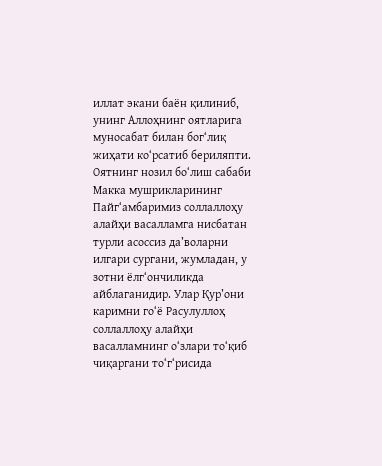иллат экани баён қилиниб, унинг Аллоҳнинг оятларига муносабат билан бог‘лиқ жиҳати ко‘рсатиб бериляпти. Оятнинг нозил бо‘лиш сабаби Макка мушрикларининг Пайг‘амбаримиз соллаллоҳу алайҳи васалламга нисбатан турли асоссиз да’воларни илгари сургани, жумладан, у зотни ёлг‘ончиликда айблаганидир. Улар Қур’они каримни го‘ё Расулуллоҳ соллаллоҳу алайҳи васалламнинг о‘злари то‘қиб чиқаргани то‘г‘рисида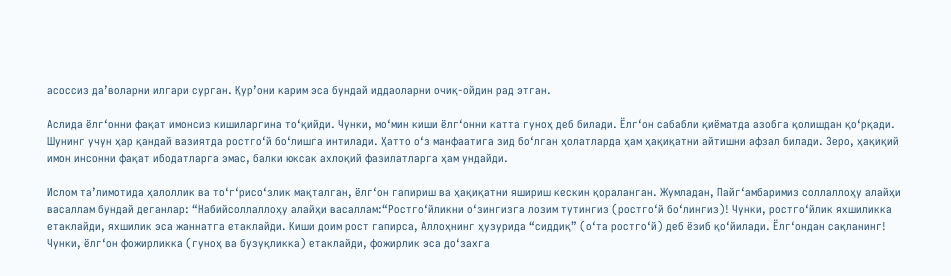асоссиз да’воларни илгари сурган. Қур’они карим эса бундай иддаоларни очиқ-ойдин рад этган.

Аслида ёлг‘онни фақат имонсиз кишиларгина то‘қийди. Чунки, мо‘мин киши ёлг‘онни катта гуноҳ деб билади. Ёлг‘он сабабли қиёматда азобга қолишдан қо‘рқади. Шунинг учун ҳар қандай вазиятда ростго‘й бо‘лишга интилади. Ҳатто о‘з манфаатига зид бо‘лган ҳолатларда ҳам ҳақиқатни айтишни афзал билади. Зеро, ҳақиқий имон инсонни фақат ибодатларга эмас, балки юксак ахлоқий фазилатларга ҳам ундайди.

Ислом та’лимотида ҳалоллик ва то‘г‘рисо‘злик мақталган, ёлг‘он гапириш ва ҳақиқатни яшириш кескин қораланган. Жумладан, Пайг‘амбаримиз соллаллоҳу алайҳи васаллам бундай деганлар: “Набийсоллаллоҳу алайҳи васаллам:“Ростго‘йликни о‘зингизга лозим тутингиз (ростго‘й бо‘лингиз)! Чунки, ростго‘йлик яхшиликка етаклайди, яхшилик эса жаннатга етаклайди. Киши доим рост гапирса, Аллоҳнинг ҳузурида “сиддиқ” (о‘та ростго‘й) деб ёзиб қо‘йилади. Ёлг‘ондан сақланинг! Чунки, ёлг‘он фожирликка (гуноҳ ва бузуқликка) етаклайди, фожирлик эса до‘захга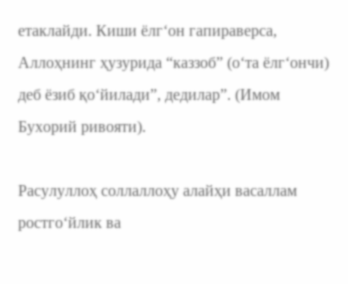етаклайди. Киши ёлг‘он гапираверса, Аллоҳнинг ҳузурида “каззоб” (о‘та ёлг‘ончи) деб ёзиб қо‘йилади”, дедилар”. (Имом Бухорий ривояти).

Расулуллоҳ соллаллоҳу алайҳи васаллам ростго‘йлик ва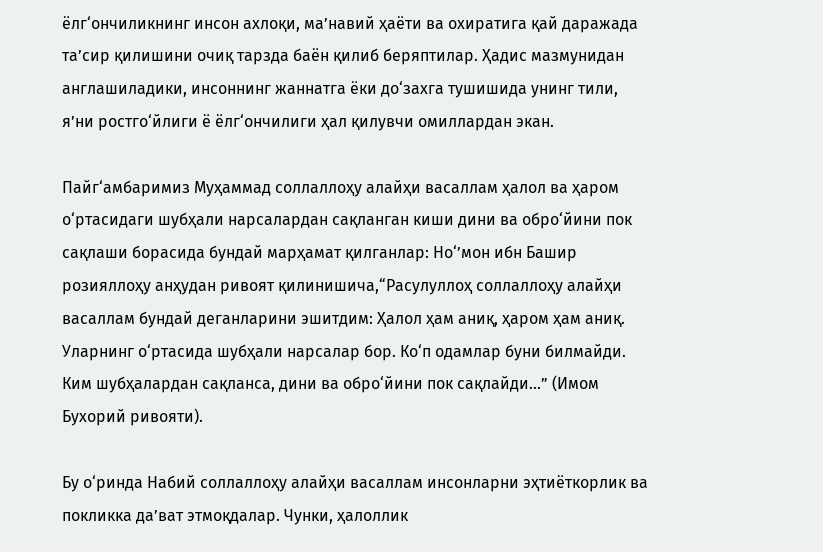ёлг‘ончиликнинг инсон ахлоқи, ма’навий ҳаёти ва охиратига қай даражада та’сир қилишини очиқ тарзда баён қилиб беряптилар. Ҳадис мазмунидан англашиладики, инсоннинг жаннатга ёки до‘захга тушишида унинг тили, я’ни ростго‘йлиги ё ёлг‘ончилиги ҳал қилувчи омиллардан экан.

Пайг‘амбаримиз Муҳаммад соллаллоҳу алайҳи васаллам ҳалол ва ҳаром о‘ртасидаги шубҳали нарсалардан сақланган киши дини ва обро‘йини пок сақлаши борасида бундай марҳамат қилганлар: Но‘’мон ибн Башир розияллоҳу анҳудан ривоят қилинишича,“Расулуллоҳ соллаллоҳу алайҳи васаллам бундай деганларини эшитдим: Ҳалол ҳам аниқ, ҳаром ҳам аниқ. Уларнинг о‘ртасида шубҳали нарсалар бор. Ко‘п одамлар буни билмайди. Ким шубҳалардан сақланса, дини ва обро‘йини пок сақлайди...” (Имом Бухорий ривояти).

Бу о‘ринда Набий соллаллоҳу алайҳи васаллам инсонларни эҳтиёткорлик ва покликка да’ват этмоқдалар. Чунки, ҳалоллик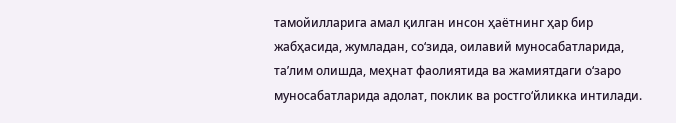тамойилларига амал қилган инсон ҳаётнинг ҳар бир жабҳасида, жумладан, со‘зида, оилавий муносабатларида, та’лим олишда, меҳнат фаолиятида ва жамиятдаги о‘заро муносабатларида адолат, поклик ва ростго‘йликка интилади.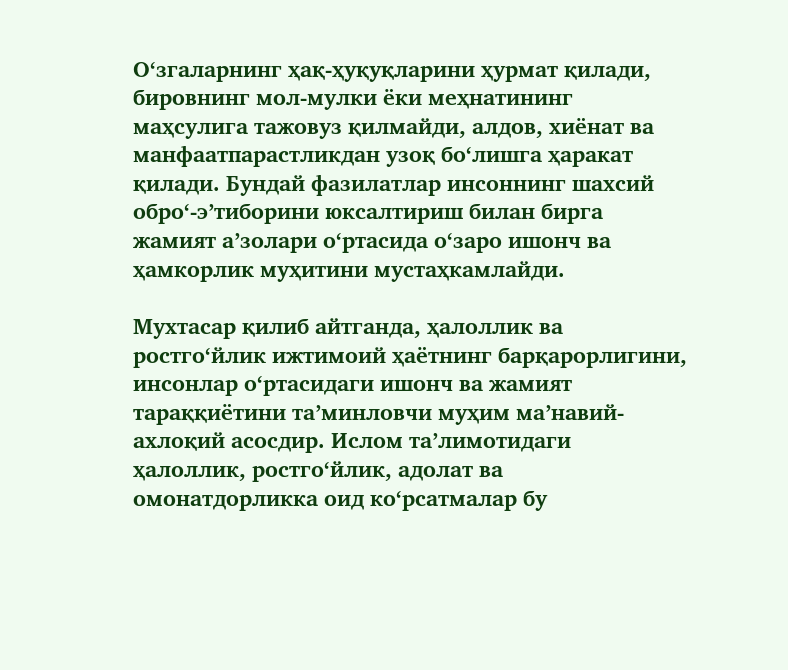О‘згаларнинг ҳақ-ҳуқуқларини ҳурмат қилади, бировнинг мол-мулки ёки меҳнатининг маҳсулига тажовуз қилмайди, алдов, хиёнат ва манфаатпарастликдан узоқ бо‘лишга ҳаракат қилади. Бундай фазилатлар инсоннинг шахсий обро‘-э’тиборини юксалтириш билан бирга жамият а’золари о‘ртасида о‘заро ишонч ва ҳамкорлик муҳитини мустаҳкамлайди.

Мухтасар қилиб айтганда, ҳалоллик ва ростго‘йлик ижтимоий ҳаётнинг барқарорлигини, инсонлар о‘ртасидаги ишонч ва жамият тараққиётини та’минловчи муҳим ма’навий-ахлоқий асосдир. Ислом та’лимотидаги ҳалоллик, ростго‘йлик, адолат ва омонатдорликка оид ко‘рсатмалар бу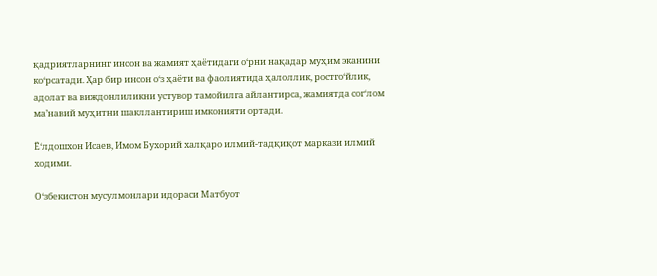қадриятларнинг инсон ва жамият ҳаётидаги о‘рни нақадар муҳим эканини ко‘рсатади. Ҳар бир инсон о‘з ҳаёти ва фаолиятида ҳалоллик, ростго‘йлик, адолат ва виждонлиликни устувор тамойилга айлантирса, жамиятда сог‘лом ма’навий муҳитни шакллантириш имконияти ортади.

Ё‘лдошхон Исаев, Имом Бухорий халқаро илмий-тадқиқот маркази илмий ходими.

О‘збекистон мусулмонлари идораси Матбуот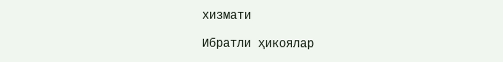хизмати

Ибратли ҳикоялар